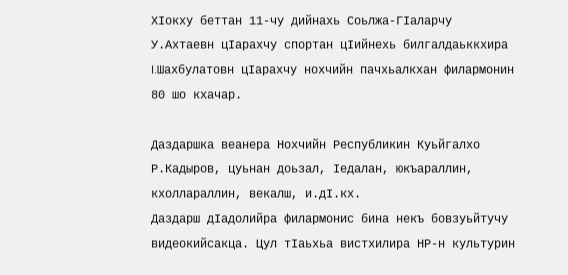ХIокху беттан 11-чу дийнахь Соьлжа-ГIаларчу У.Ахтаевн цIарахчу спортан цIийнехь билгалдаьккхира I.Шахбулатовн цIарахчу нохчийн пачхьалкхан филармонин 80 шо кхачар.

Даздаршка веанера Нохчийн Республикин Куьйгалхо Р.Кадыров, цуьнан доьзал, Iедалан, юкъараллин, кхоллараллин, векалш, и.дI.кх.
Даздарш дIадолийра филармонис бина некъ бовзуьйтучу видеокийсакца. Цул тIаьхьа вистхилира НР-н культурин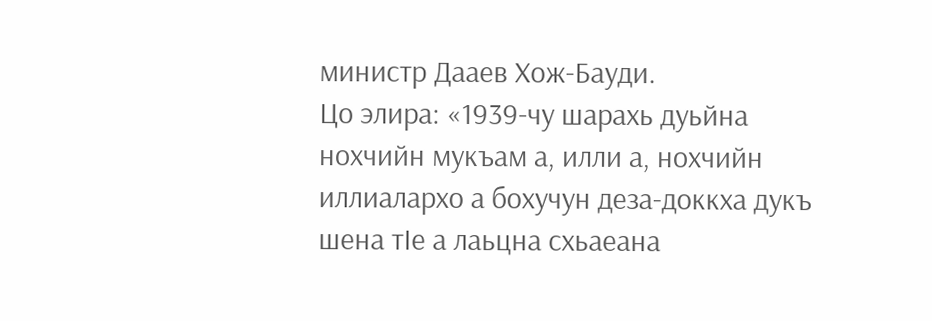министр Дааев Хож-Бауди.
Цо элира: «1939-чу шарахь дуьйна нохчийн мукъам а, илли а, нохчийн иллиалархо а бохучун деза-доккха дукъ шена тIе а лаьцна схьаеана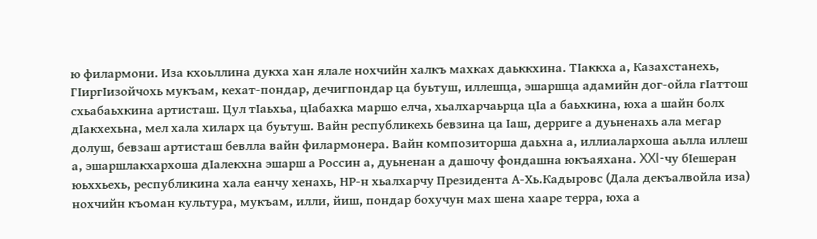ю филармони. Иза кхоьллина дукха хан ялале нохчийн халкъ махках даьккхина. ТIаккха а, Казахстанехь, ГIиргIизойчохь мукъам, кехат-пондар, дечигпондар ца буьтуш, иллешца, эшаршца адамийн дог-ойла гIаттош схьабаьхкина артисташ. Цул тIаьхьа, цIабахка маршо елча, хьалхарчаьрца цIа а баьхкина, юха а шайн болх дIакхехьна, мел хала хиларх ца буьтуш. Вайн республикехь бевзина ца Iаш, дерриге а дуьненахь ала мегар долуш, бевзаш артисташ бевлла вайн филармонера. Вайн композиторша даьхна а, иллиалархоша аьлла иллеш а, эшаршлакхархоша дIалекхна эшарш а Россин а, дуьненан а дашочу фондашна юкъаяхана. XXI-чу бIешеран юьххьехь, республикина хала еанчу хенахь, НР-н хьалхарчу Президента А-Хь.Кадыровс (Дала декъалвойла иза) нохчийн къоман культура, мукъам, илли, йиш, пондар бохучун мах шена хааре терра, юха а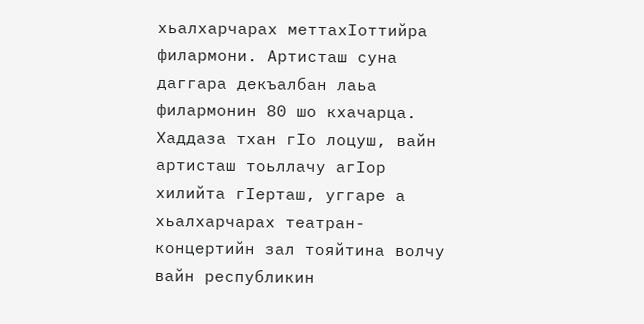хьалхарчарах меттахIоттийра филармони. Артисташ суна даггара декъалбан лаьа филармонин 80 шо кхачарца. Хаддаза тхан гIо лоцуш, вайн артисташ тоьллачу агIор хилийта гIерташ, уггаре а хьалхарчарах театран-концертийн зал тояйтина волчу вайн республикин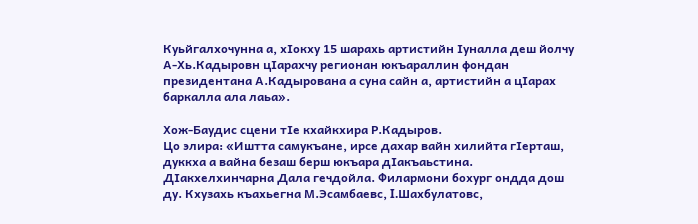Куьйгалхочунна а, хIокху 15 шарахь артистийн Iуналла деш йолчу А-Хь.Кадыровн цIарахчу регионан юкъараллин фондан президентана А.Кадырована а суна сайн а, артистийн а цIарах баркалла ала лаьа».

Хож-Баудис сцени тIе кхайкхира Р.Кадыров.
Цо элира: «Иштта самукъане, ирсе дахар вайн хилийта гIерташ, дуккха а вайна безаш берш юкъара дIакъаьстина. ДIакхелхинчарна Дала гечдойла. Филармони бохург ондда дош ду. Кхузахь къахьегна М.Эсамбаевс, I.Шахбулатовс,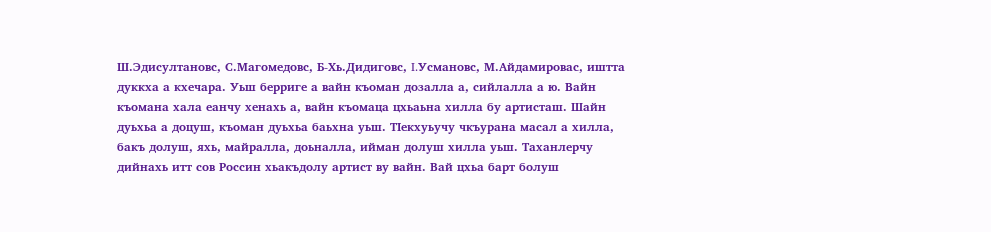Ш.Эдисултановс, С.Магомедовс, Б-Хь.Дидиговс, I.Усмановс, М.Айдамировас, иштта дуккха а кхечара. Уьш берриге а вайн къоман дозалла а, сийлалла а ю. Вайн къомана хала еанчу хенахь а, вайн къомаца цхьаьна хилла бу артисташ. Шайн дуьхьа а доцуш, къоман дуьхьа баьхна уьш. ТIекхуьучу чкъурана масал а хилла, бакъ долуш, яхь, майралла, доьналла, ийман долуш хилла уьш. Таханлерчу дийнахь итт сов Россин хьакъдолу артист ву вайн. Вай цхьа барт болуш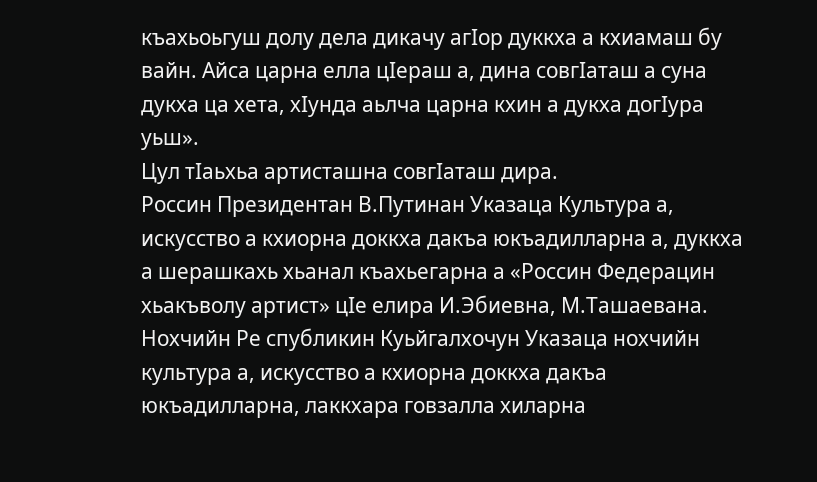къахьоьгуш долу дела дикачу агIор дуккха а кхиамаш бу вайн. Айса царна елла цIераш а, дина совгIаташ а суна дукха ца хета, хIунда аьлча царна кхин а дукха догIура уьш».
Цул тIаьхьа артисташна совгIаташ дира.
Россин Президентан В.Путинан Указаца Культура а, искусство а кхиорна доккха дакъа юкъадилларна а, дуккха а шерашкахь хьанал къахьегарна а «Россин Федерацин хьакъволу артист» цIе елира И.Эбиевна, М.Ташаевана.
Нохчийн Ре спубликин Куьйгалхочун Указаца нохчийн культура а, искусство а кхиорна доккха дакъа юкъадилларна, лаккхара говзалла хиларна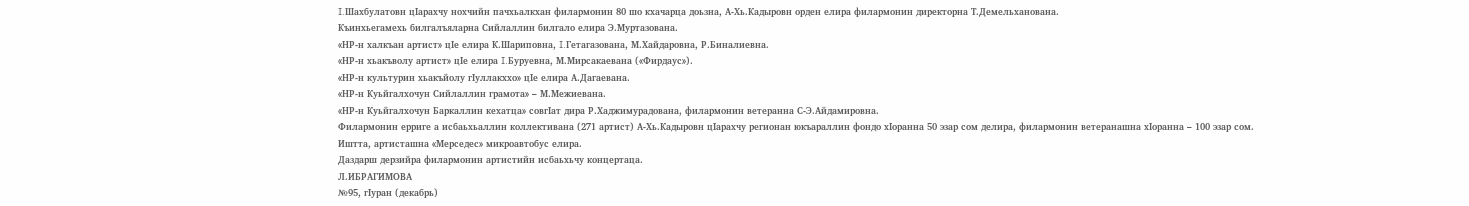I.Шахбулатовн цIарахчу нохчийн пачхьалкхан филармонин 80 шо кхачарца доьзна, А-Хь.Кадыровн орден елира филармонин директорна Т.Демельханована.
Къинхьегамехь билгалъяларна Сийлаллин билгало елира Э.Муртазована.
«НР-н халкъан артист» цIе елира К.Шариповна, I.Гетагазована, М.Хайдаровна, Р.Биналиевна.
«НР-н хьакъволу артист» цIе елира I.Буруевна, М.Мирсакаевана («Фирдаус»).
«НР-н культурин хьакъйолу гIуллакххо» цIе елира А.Дагаевана.
«НР-н Куьйгалхочун Сийлаллин грамота» – М.Межиевана.
«НР-н Куьйгалхочун Баркаллин кехатца» совгIат дира Р.Хаджимурадована, филармонин ветеранна С-Э.Айдамировна.
Филармонин ерриге а исбаьхьаллин коллективана (271 артист) А-Хь.Кадыровн цIарахчу регионан юкъараллин фондо хIоранна 50 эзар сом делира, филармонин ветеранашна хIоранна – 100 эзар сом.
Иштта, артисташна «Мерседес» микроавтобус елира.
Даздарш дерзийра филармонин артистийн исбаьхьчу концертаца.
Л.ИБРАГИМОВА
№95, гIуран (декабрь)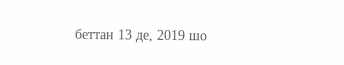беттан 13 де, 2019 шо